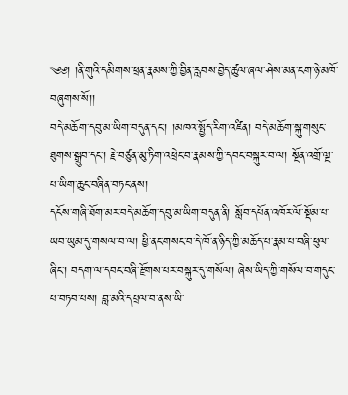༄༅། །ནི་གུའི་དམིགས་ཕྲན་རྣམས་ཀྱི་བྱིན་རླབས་བྱེད་ཚུལ་ཞལ་ཤེས་མན་ངག་ཉེ་མཁོ་བཞུགས་སོ།།
བདེ་མཆོག་དབུ་མ་ཡིག་བདུན་དང་། །མཁའ་སྤྱོད་རིག་འཛིན། བདེ་མཆོག་སྐུ་གསུང་ཐུགས་སྒྲུབ་དང་། རྗེ་བཙུན་མུ་ཏིག་འཕྲེང་བ་རྣམས་ཀྱི་དབང་བསྐུར་བ་ལ། སྔོན་འགྲོ་ལྔ་པ་ཡིག་ཆུང་བཞིན་བཏང་ནས།
དངོས་གཞི་ཐོག་མར་བདེ་མཆོག་དབུ་མ་ཡིག་བདུན་ནི། སློབ་དཔོན་འཁོར་ལོ་སྡོམ་པ་ཡབ་ཡུམ་དུ་གསལ་བ་ལ། ཕྱི་ནང་གསང་བ་དེ་ཁོ་ན་ཉིད་ཀྱི་མཆོད་པ་རྣམ་པ་བཞི་ཕུལ་ཞིང་། བདག་ལ་དབང་བཞི་རྫོགས་པར་བསྐུར་དུ་གསོལ། ཞེས་ཡིད་ཀྱི་གསོལ་བ་གདུང་པ་བཏབ་པས། བླ་མའི་དཔྲལ་བ་ནས་ཡི་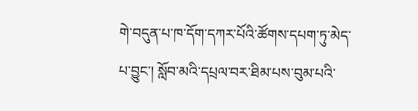གེ་བདུན་པ་ཁ་དོག་དཀར་པོའི་ཚོགས་དཔག་ཏུ་མེད་པ་བྱུང་། སློབ་མའི་དཔྲལ་བར་ཐིམ་པས་བུམ་པའི་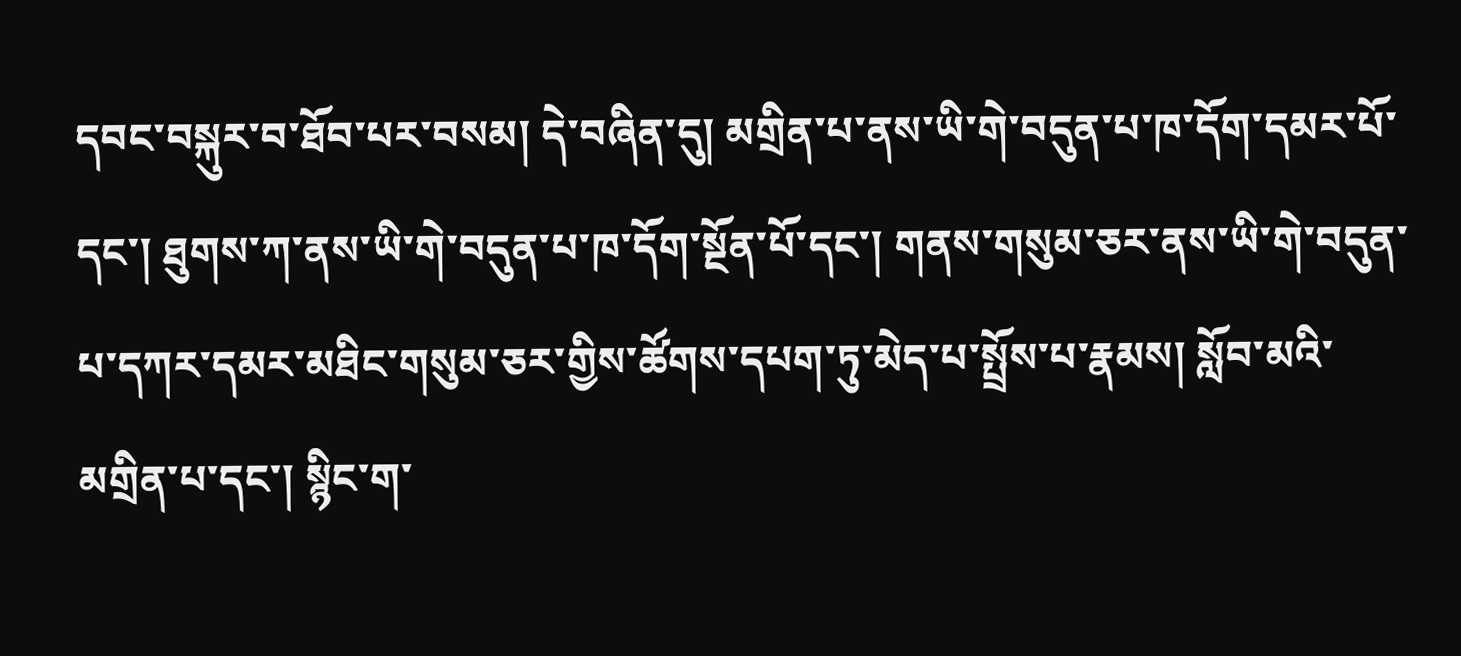དབང་བསྐུར་བ་ཐོབ་པར་བསམ། དེ་བཞིན་དུ། མགྲིན་པ་ནས་ཡི་གེ་བདུན་པ་ཁ་དོག་དམར་པོ་དང་། ཐུགས་ཀ་ནས་ཡི་གེ་བདུན་པ་ཁ་དོག་སྔོན་པོ་དང་། གནས་གསུམ་ཅར་ནས་ཡི་གེ་བདུན་པ་དཀར་དམར་མཐིང་གསུམ་ཅར་གྱིས་ཚོགས་དཔག་ཏུ་མེད་པ་སྤྲོས་པ་རྣམས། སློབ་མའི་མགྲིན་པ་དང་། སྙིང་ག་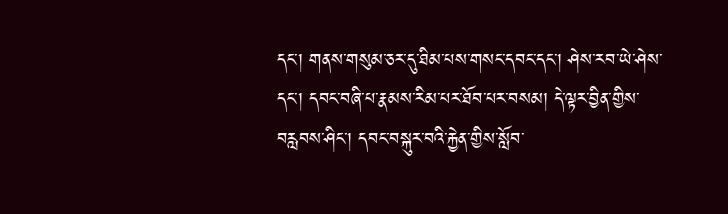དང་། གནས་གསུམ་ཅར་དུ་ཐིམ་པས་གསང་དབང་དང་། ཤེས་རབ་ཡེ་ཤེས་དང་། དབང་བཞི་པ་རྣམས་རིམ་པར་ཐོབ་པར་བསམ། དེ་ལྟར་བྱིན་གྱིས་བརླབས་ཤིང་། དབང་བསྐུར་བའི་རྐྱེན་གྱིས་སློབ་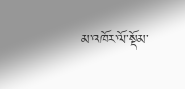མ་འཁོར་ལོ་སྡོམ་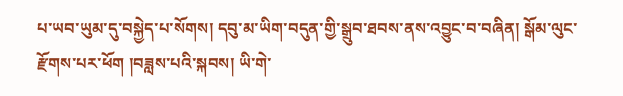པ་ཡབ་ཡུམ་དུ་བསྐྱེད་པ་སོགས། དབུ་མ་ཡིག་བདུན་གྱི་སྒྲུབ་ཐབས་ནས་འབྱུང་བ་བཞིན། སྒོམ་ལུང་རྫོགས་པར་ཕོག །བཟླས་པའི་སྐབས། ཡི་གེ་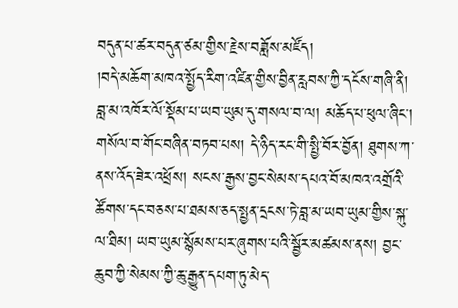བདུན་པ་ཚར་བདུན་ཙམ་གྱིས་རྗེས་བཟློས་མཛོད།
།བདེ་མཆོག་མཁའ་སྤྱོད་རིག་འཛིན་གྱིས་བྱིན་རླབས་ཀྱི་དངོས་གཞི་ནི། བླ་མ་འཁོར་ལོ་སྡོམ་པ་ཡབ་ཡུམ་དུ་གསལ་བ་ལ། མཆོད་པ་ཕུལ་ཞིང་། གསོལ་བ་གོང་བཞིན་བཏབ་པས། དེ་ཉིད་རང་གི་སྤྱི་བོར་བྱོན། ཐུགས་ཀ་ནས་འོད་ཟེར་འཕྲོས། སངས་རྒྱས་བྱང་སེམས་དཔའ་བོ་མཁའ་འགྲོའི་ཚོགས་དང་བཅས་པ་ཐམས་ཅད་སྤྱན་དྲངས་ཏེ་བླ་མ་ཡབ་ཡུམ་གྱིས་སྐུ་ལ་ཐིམ། ཡབ་ཡུམ་སྙོམས་པར་ཞུགས་པའི་སྦྱོར་མཚམས་ནས། བྱང་ཆུབ་ཀྱི་སེམས་ཀྱི་ཆུ་རྒྱུན་དཔག་ཏུ་མེད་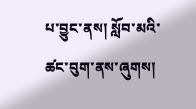པ་བྱུང་ནས། སློབ་མའི་ཚང་བུག་ནས་ཞུགས།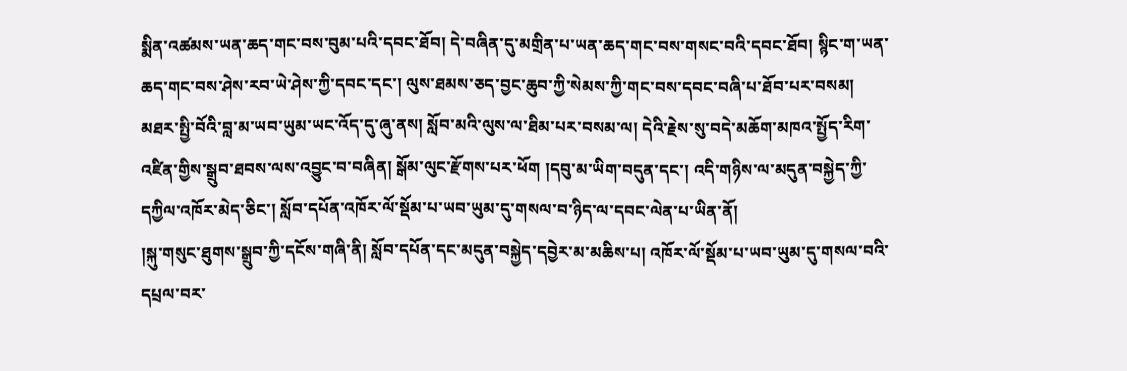སྨིན་འཚམས་ཡན་ཆད་གང་བས་བུམ་པའི་དབང་ཐོབ། དེ་བཞིན་དུ་མགྲིན་པ་ཡན་ཆད་གང་བས་གསང་བའི་དབང་ཐོབ། སྙིང་ག་ཡན་ཆད་གང་བས་ཤེས་རབ་ཡེ་ཤེས་ཀྱི་དབང་དང་། ལུས་ཐམས་ཅད་བྱང་ཆུབ་ཀྱི་སེམས་ཀྱི་གང་བས་དབང་བཞི་པ་ཐོབ་པར་བསམ། མཐར་སྤྱི་བོའི་བླ་མ་ཡབ་ཡུམ་ཡང་འོད་དུ་ཞུ་ནས། སློབ་མའི་ལུས་ལ་ཐིམ་པར་བསམ་ལ། དེའི་རྗེས་སུ་བདེ་མཆོག་མཁའ་སྤྱོད་རིག་འཛིན་གྱིས་སྒྲུབ་ཐབས་ལས་འབྱུང་བ་བཞིན། སྒོམ་ལུང་རྫོགས་པར་ཕོག །དབུ་མ་ཡིག་བདུན་དང་། འདི་གཉིས་ལ་མདུན་བསྐྱེད་ཀྱི་དཀྱིལ་འཁོར་མེད་ཅིང་། སློབ་དཔོན་འཁོར་ལོ་སྡོམ་པ་ཡབ་ཡུམ་དུ་གསལ་བ་ཉིད་ལ་དབང་ལེན་པ་ཡིན་ནོ།
།སྐུ་གསུང་ཐུགས་སྒྲུབ་ཀྱི་དངོས་གཞི་ནི། སློབ་དཔོན་དང་མདུན་བསྐྱེད་དབྱེར་མ་མཆིས་པ། འཁོར་ལོ་སྡོམ་པ་ཡབ་ཡུམ་དུ་གསལ་བའི་དཔྲལ་བར་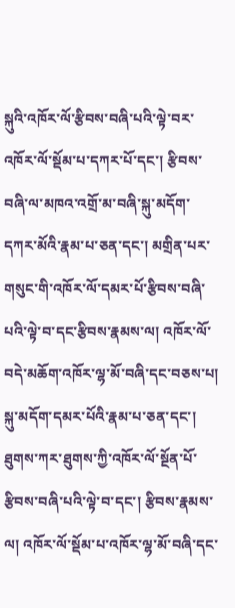སྐུའི་འཁོར་ལོ་རྩིབས་བཞི་པའི་ལྟེ་བར་འཁོར་ལོ་སྡོམ་པ་དཀར་པོ་དང་། རྩིབས་བཞི་ལ་མཁའ་འགྲོ་མ་བཞི་སྐུ་མདོག་དཀར་མོའི་རྣམ་པ་ཅན་དང་། མགྲིན་པར་གསུང་གི་འཁོར་ལོ་དམར་པོ་རྩིབས་བཞི་པའི་ལྟེ་བ་དང་རྩིབས་རྣམས་ལ། འཁོར་ལོ་བདེ་མཆོག་འཁོར་ལྷ་མོ་བཞི་དང་བཅས་པ། སྐུ་མདོག་དམར་པོའི་རྣམ་པ་ཅན་དང་། ཐུགས་ཀར་ཐུགས་ཀྱི་འཁོར་ལོ་སྔོན་པོ་རྩིབས་བཞི་པའི་ལྟེ་བ་དང་། རྩིབས་རྣམས་ལ། འཁོར་ལོ་སྡོམ་པ་འཁོར་ལྷ་མོ་བཞི་དང་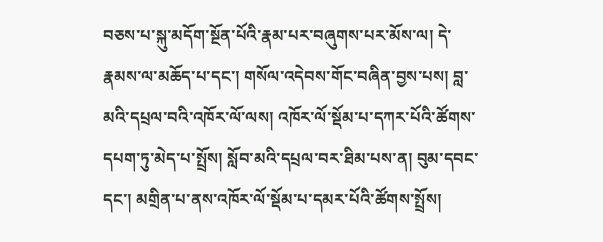བཅས་པ་སྐུ་མདོག་སྔོན་པོའི་རྣམ་པར་བཞུགས་པར་མོས་ལ། དེ་རྣམས་ལ་མཆོད་པ་དང་། གསོལ་འདེབས་གོང་བཞིན་བྱས་པས། བླ་མའི་དཔྲལ་བའི་འཁོར་ལོ་ལས། འཁོར་ལོ་སྡོམ་པ་དཀར་པོའི་ཚོགས་དཔག་ཏུ་མེད་པ་སྤྲོས། སློབ་མའི་དཔྲལ་བར་ཐིམ་པས་ན། བུམ་དབང་དང་། མགྲིན་པ་ནས་འཁོར་ལོ་སྡོམ་པ་དམར་པོའི་ཚོགས་སྤྲོས།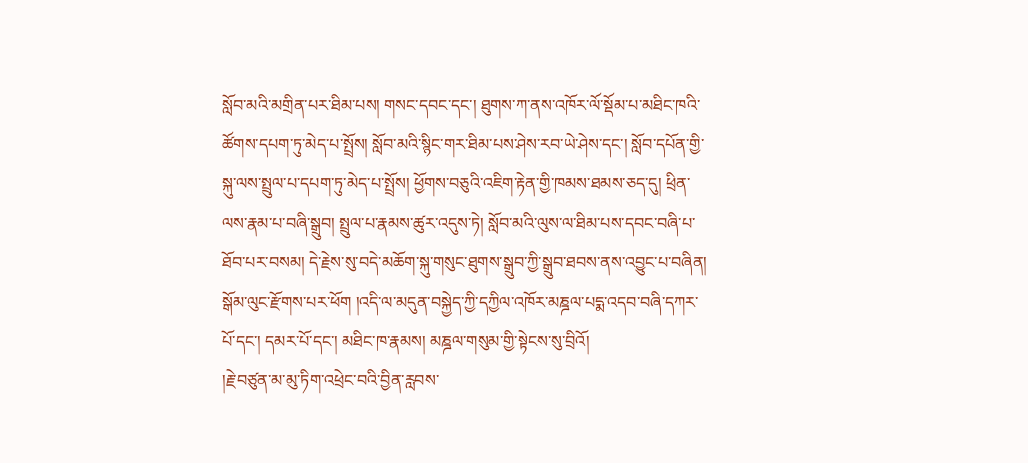སློབ་མའི་མགྲིན་པར་ཐིམ་པས། གསང་དབང་དང་། ཐུགས་ཀ་ནས་འཁོར་ལོ་སྡོམ་པ་མཐིང་ཁའི་ཚོགས་དཔག་ཏུ་མེད་པ་སྤྲོས། སློབ་མའི་སྙིང་གར་ཐིམ་པས་ཤེས་རབ་ཡེ་ཤེས་དང་། སློབ་དཔོན་གྱི་སྐུ་ལས་སྤྲུལ་པ་དཔག་ཏུ་མེད་པ་སྤྲོས། ཕྱོགས་བཅུའི་འཇིག་རྟེན་གྱི་ཁམས་ཐམས་ཅད་དུ། ཕྲིན་ལས་རྣམ་པ་བཞི་སྒྲུབ། སྤྲུལ་པ་རྣམས་ཚུར་འདུས་ཏེ། སློབ་མའི་ལུས་ལ་ཐིམ་པས་དབང་བཞི་པ་ཐོབ་པར་བསམ། དེ་རྗེས་སུ་བདེ་མཆོག་སྐུ་གསུང་ཐུགས་སྒྲུབ་ཀྱི་སྒྲུབ་ཐབས་ནས་འབྱུང་པ་བཞིན། སྒོམ་ལུང་རྫོགས་པར་ཕོག །འདི་ལ་མདུན་བསྐྱེད་ཀྱི་དཀྱིལ་འཁོར་མཎྜལ་པདྨ་འདབ་བཞི་དཀར་པོ་དང་། དམར་པོ་དང་། མཐིང་ཁ་རྣམས། མཎྜལ་གསུམ་གྱི་སྟེངས་སུ་བྲིའོ།
།རྗེ་བཙུན་མ་མུ་ཏིག་འཕྲེང་བའི་བྱིན་རླབས་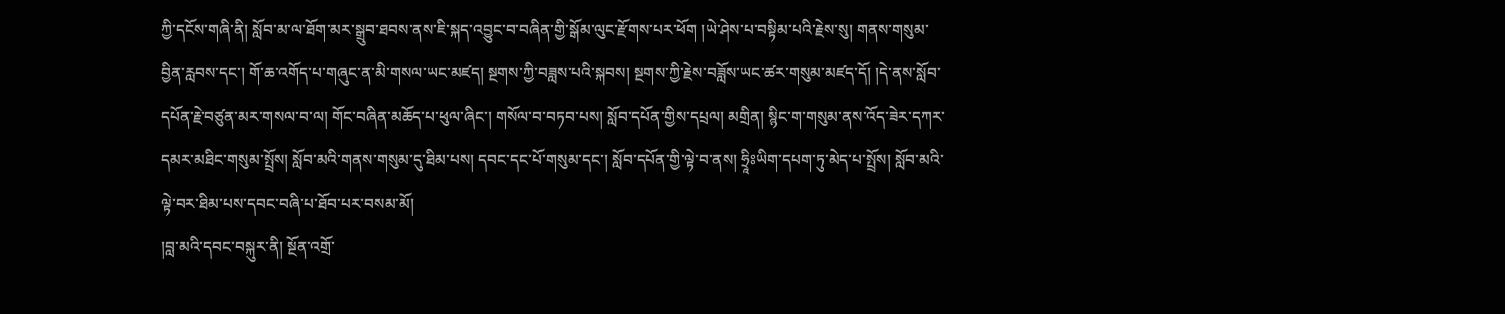ཀྱི་དངོས་གཞི་ནི། སློབ་མ་ལ་ཐོག་མར་སྒྲུབ་ཐབས་ནས་ཇི་སྐད་འབྱུང་བ་བཞིན་གྱི་སྒོམ་ལུང་རྫོགས་པར་ཕོག །ཡེ་ཤེས་པ་བསྟིམ་པའི་རྗེས་སུ། གནས་གསུམ་བྱིན་རླབས་དང་། གོ་ཆ་འགོད་པ་གཞུང་ན་མི་གསལ་ཡང་མཛད། སྔགས་ཀྱི་བཟླས་པའི་སྐབས། སྔགས་ཀྱི་རྗེས་བཟློས་ཡང་ཚར་གསུམ་མཛད་དོ། །དེ་ནས་སློབ་དཔོན་རྗེ་བཙུན་མར་གསལ་བ་ལ། གོང་བཞིན་མཆོད་པ་ཕུལ་ཞིང་། གསོལ་བ་བཏབ་པས། སློབ་དཔོན་གྱིས་དཔྲལ། མགྲིན། སྙིང་ག་གསུམ་ནས་འོད་ཟེར་དཀར་དམར་མཐིང་གསུམ་སྤྲོས། སློབ་མའི་གནས་གསུམ་དུ་ཐིམ་པས། དབང་དང་པོ་གསུམ་དང་། སློབ་དཔོན་གྱི་ལྟེ་བ་ནས། ཧྲཱིཿཡིག་དཔག་ཏུ་མེད་པ་སྤྲོས། སློབ་མའི་ལྟེ་བར་ཐིམ་པས་དབང་བཞི་པ་ཐོབ་པར་བསམ་མོ།
།བླ་མའི་དབང་བསྐུར་ནི། སྔོན་འགྲོ་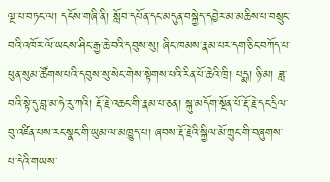ལྔ་པ་བཏང་ལ། དངོས་གཞི་ནི། སློབ་དཔོན་དང་མདུན་བསྐྱེད་དབྱེར་མ་མཆིས་པ་བསྲུང་བའི་འཁོར་ལོ་ཡངས་ཤིང་རྒྱ་ཆེ་བའི་དབུས་སུ། ཞིང་ཁམས་རྣམ་པར་དག་ཅིང་བཀོད་པ་ཕུན་སུམ་ཚོགས་པའི་དབུས་སུ་སེང་གེས་སྟེགས་པའི་རིན་པོ་ཆེའི་ཁྲི། པདྨ། ཉི་མ། ཟླ་བའི་སྟེ་དུ་བླ་མ་ཧེ་རུ་ཀའི། རྡོ་རྗེ་འཆང་གི་རྣམ་པ་ཅན། སྐུ་མདོག་སྔོན་པོ་རྡོ་རྗེ་དང་དྲིལ་བུ་འཛིན་པས་རང་སྣང་གི་ཡུམ་ལ་མཁྱུད་པ། ཞབས་རྡོ་རྗེའི་སྐྱིལ་མོ་ཀྲུང་གི་བཞུགས་པ་དེའི་གཡས་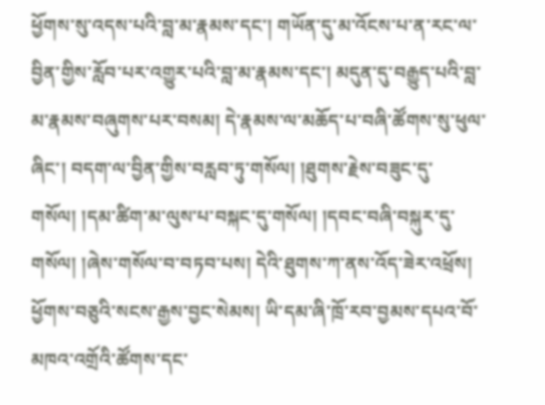ཕྱོགས་སུ་འདས་པའི་བླ་མ་རྣམས་དང་། གཡོན་དུ་མ་འོངས་པ་ན་རང་ལ་བྱིན་གྱིས་རློབ་པར་འགྱུར་པའི་བླ་མ་རྣམས་དང་། མདུན་དུ་བརྒྱུད་པའི་བླ་མ་རྣམས་བཞུགས་པར་བསམ། དེ་རྣམས་ལ་མཆོད་པ་བཞི་ཚོགས་སུ་ཕུལ་ཞིང་། བདག་ལ་བྱིན་གྱིས་བརླབ་ཏུ་གསོལ། །ཐུགས་རྗེས་བཟུང་དུ་གསོལ། །དམ་ཚིག་མ་ལུས་པ་བསྐང་དུ་གསོལ། །དབང་བཞི་བསྐུར་དུ་གསོལ། །ཞེས་གསོལ་བ་བཏབ་པས། དེའི་ཐུགས་ཀ་ནས་འོད་ཟེར་འཕྲོས། ཕྱོགས་བཅུའི་སངས་རྒྱས་བྱང་སེམས། ཡི་དམ་ཞི་ཁྲོ་རབ་བྱམས་དཔའ་བོ་མཁའ་འགྲོའི་ཚོགས་དང་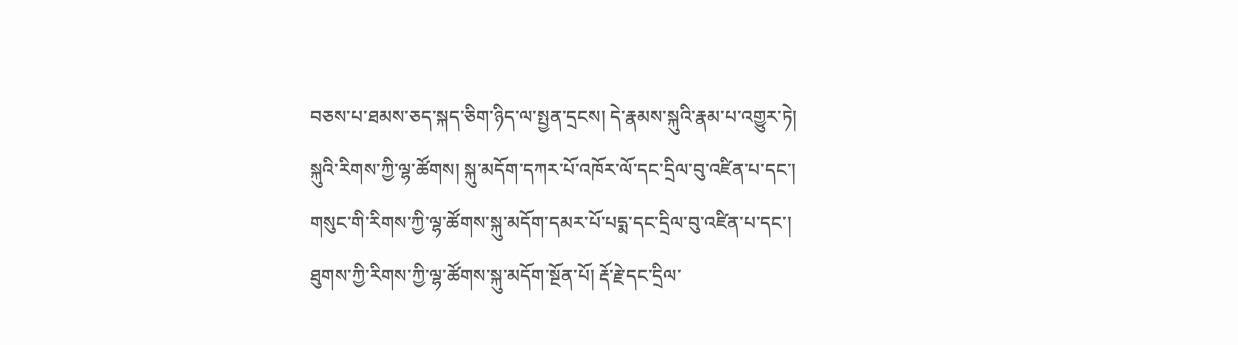བཅས་པ་ཐམས་ཅད་སྐད་ཅིག་ཉིད་ལ་སྤྱན་དྲངས། དེ་རྣམས་སྐུའི་རྣམ་པ་འགྱུར་ཏེ། སྐུའི་རིགས་ཀྱི་ལྷ་ཚོགས། སྐུ་མདོག་དཀར་པོ་འཁོར་ལོ་དང་དྲིལ་བུ་འཛིན་པ་དང་། གསུང་གི་རིགས་ཀྱི་ལྷ་ཚོགས་སྐུ་མདོག་དམར་པོ་པདྨ་དང་དྲིལ་བུ་འཛིན་པ་དང་། ཐུགས་ཀྱི་རིགས་ཀྱི་ལྷ་ཚོགས་སྐུ་མདོག་སྔོན་པོ། རྡོ་རྗེ་དང་དྲིལ་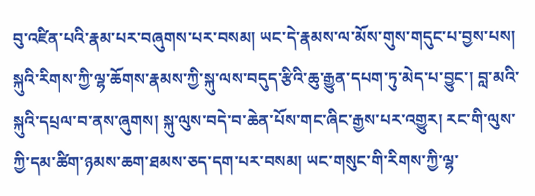བུ་འཛིན་པའི་རྣམ་པར་བཞུགས་པར་བསམ། ཡང་དེ་རྣམས་ལ་མོས་གུས་གདུང་པ་བྱས་པས། སྐུའི་རིགས་ཀྱི་ལྷ་ཆོགས་རྣམས་ཀྱི་སྐུ་ལས་བདུད་རྩིའི་ཆུ་རྒྱུན་དཔག་ཏུ་མེད་པ་བྱུང་། བླ་མའི་སྐུའི་དཔྲལ་བ་ནས་ཞུགས། སྐུ་ལུས་བདེ་བ་ཆེན་པོས་གང་ཞིང་རྒྱས་པར་འགྱུར། རང་གི་ལུས་ཀྱི་དམ་ཚིག་ཉམས་ཆག་ཐམས་ཅད་དག་པར་བསམ། ཡང་གསུང་གི་རིགས་ཀྱི་ལྷ་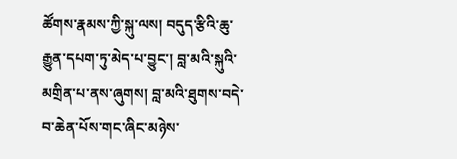ཚོགས་རྣམས་ཀྱི་སྐུ་ལས། བདུད་རྩིའི་ཆུ་རྒྱུན་དཔག་ཏུ་མེད་པ་བྱུང་། བླ་མའི་སྐུའི་མགྲིན་པ་ནས་ཞུགས། བླ་མའི་ཐུགས་བདེ་བ་ཆེན་པོས་གང་ཞིང་མཉེས་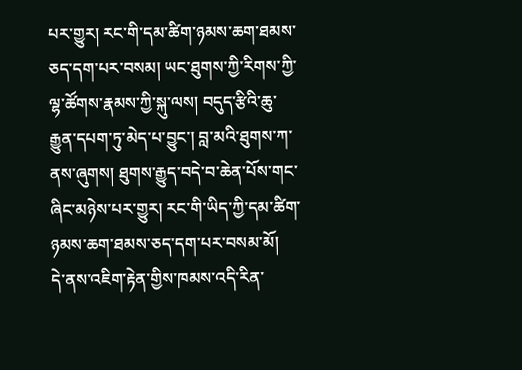པར་གྱུར། རང་གི་དམ་ཚིག་ཉམས་ཆག་ཐམས་ཅད་དག་པར་བསམ། ཡང་ཐུགས་ཀྱི་རིགས་ཀྱི་ལྷ་ཚོགས་རྣམས་ཀྱི་སྐུ་ལས། བདུད་རྩིའི་ཆུ་རྒྱུན་དཔག་ཏུ་མེད་པ་བྱུང་། བླ་མའི་ཐུགས་ཀ་ནས་ཞུགས། ཐུགས་རྒྱུད་བདེ་བ་ཆེན་པོས་གང་ཞིང་མཉེས་པར་གྱུར། རང་གི་ཡིད་ཀྱི་དམ་ཚིག་ཉམས་ཆག་ཐམས་ཅད་དག་པར་བསམ་མོ།
དེ་ནས་འཇིག་རྟེན་གྱིས་ཁམས་འདི་རིན་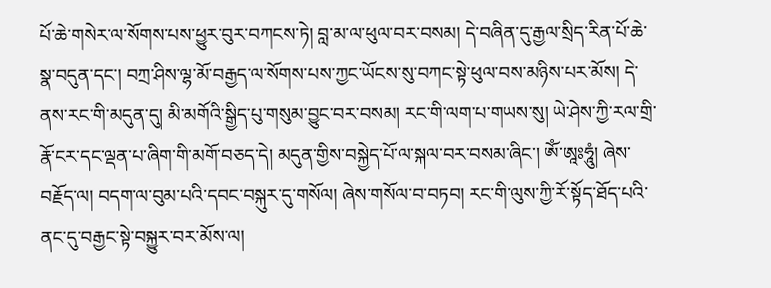པོ་ཆེ་གསེར་ལ་སོགས་པས་ཕྱུར་བུར་བཀངས་ཏེ། བླ་མ་ལ་ཕུལ་བར་བསམ། དེ་བཞིན་དུ་རྒྱལ་སྲིད་རིན་པོ་ཆེ་སྣ་བདུན་དང་། བཀྲ་ཤིས་ལྷ་མོ་བརྒྱད་ལ་སོགས་པས་ཀྱང་ཡོངས་སུ་བཀང་སྟེ་ཕུལ་བས་མཉིས་པར་མོས། དེ་ནས་རང་གི་མདུན་དུ། མི་མགོའི་སྒྱིད་པུ་གསུམ་བྱུང་བར་བསམ། རང་གི་ལག་པ་གཡས་སུ། ཡེ་ཤེས་ཀྱི་རལ་གྲི་རྣོ་ངར་དང་ལྡན་པ་ཞིག་གི་མགོ་བཅད་དེ། མདུན་གྱིས་བསྐྱེད་པོ་ལ་སྐལ་བར་བསམ་ཞིང་། ཨོཾ་ཨཱཿཧཱུཾ། ཞེས་བརྗོད་ལ། བདག་ལ་བུམ་པའི་དབང་བསྐུར་དུ་གསོལ། ཞེས་གསོལ་བ་བཏབ། རང་གི་ལུས་ཀྱི་རོ་སྟོད་ཐོད་པའི་ནང་དུ་བརྒྱང་སྟེ་བསྐྱུར་བར་མོས་ལ།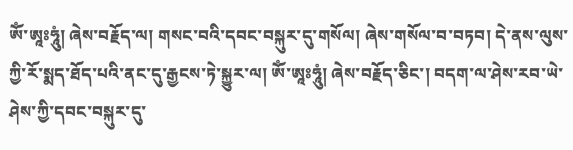ཨོཾ་ཨཱཿཧཱུཾ། ཞེས་བརྗོད་ལ། གསང་བའི་དབང་བསྐུར་དུ་གསོལ། ཞེས་གསོལ་བ་བཏབ། དེ་ནས་ལུས་ཀྱི་རོ་སྨད་ཐོད་པའི་ནང་དུ་རྒྱངས་ཏེ་སྐྱུར་ལ། ཨོཾ་ཨཱཿཧཱུཾ། ཞེས་བརྗོད་ཅིང་། བདག་ལ་ཤེས་རབ་ཡེ་ཤེས་ཀྱི་དབང་བསྐུར་དུ་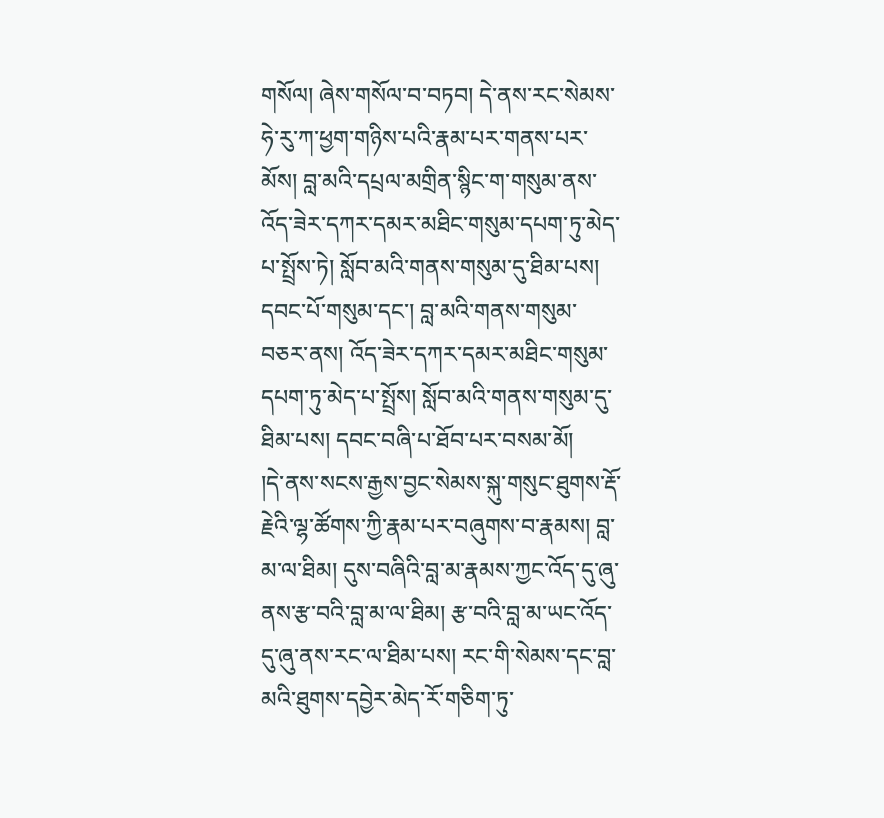གསོལ། ཞེས་གསོལ་བ་བཏབ། དེ་ནས་རང་སེམས་ཧེ་རུ་ཀ་ཕྱག་གཉིས་པའི་རྣམ་པར་གནས་པར་མོས། བླ་མའི་དཔྲལ་མགྲིན་སྙིང་ག་གསུམ་ནས་འོད་ཟེར་དཀར་དམར་མཐིང་གསུམ་དཔག་ཏུ་མེད་པ་སྤྲོས་ཏེ། སློབ་མའི་གནས་གསུམ་དུ་ཐིམ་པས། དབང་པོ་གསུམ་དང་། བླ་མའི་གནས་གསུམ་བཅར་ནས། འོད་ཟེར་དཀར་དམར་མཐིང་གསུམ་དཔག་ཏུ་མེད་པ་སྤྲོས། སློབ་མའི་གནས་གསུམ་དུ་ཐིམ་པས། དབང་བཞི་པ་ཐོབ་པར་བསམ་མོ།
།དེ་ནས་སངས་རྒྱས་བྱང་སེམས་སྐུ་གསུང་ཐུགས་རྡོ་རྗེའི་ལྷ་ཚོགས་ཀྱི་རྣམ་པར་བཞུགས་བ་རྣམས། བླ་མ་ལ་ཐིམ། དུས་བཞིའི་བླ་མ་རྣམས་ཀྱང་འོད་དུ་ཞུ་ནས་རྩ་བའི་བླ་མ་ལ་ཐིམ། རྩ་བའི་བླ་མ་ཡང་འོད་དུ་ཞུ་ནས་རང་ལ་ཐིམ་པས། རང་གི་སེམས་དང་བླ་མའི་ཐུགས་དབྱེར་མེད་རོ་གཅིག་ཏུ་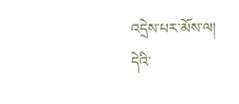འདྲེས་པར་མོས་ལ། དེའི་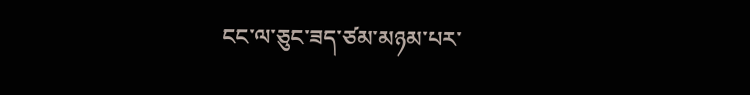ངང་ལ་ཅུང་ཟད་ཙམ་མཉམ་པར་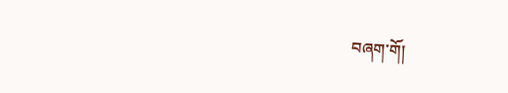བཞག་གོ།